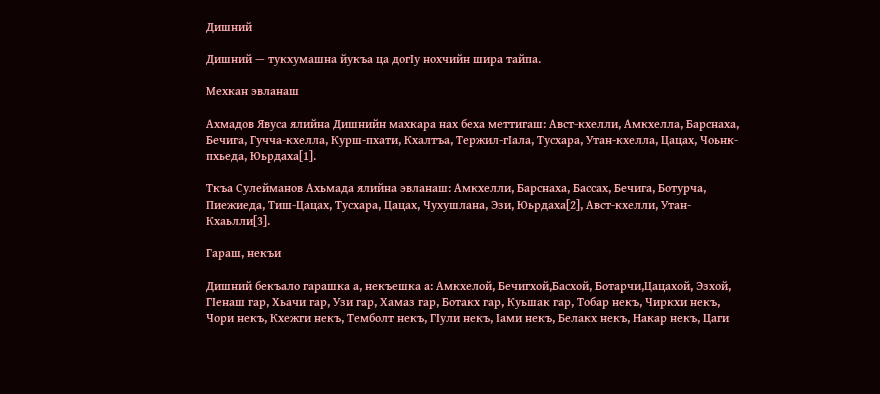Дишний

Дишний — тукхумашна йукъа ца догӀу нохчийн шира тайпа.

Мехкан эвланаш

Ахмадов Явуса ялийна Дишнийн махкара нах беха меттигаш: Авст-кхелли, Амкхелла, Барснаха, Бечига, Гучча-кхелла, Курш-пхати, Кхалтъа, Тержил-гӀала, Тусхара, Утан-кхелла, Цацах, Чоьнк-пхьеда, Юьрдаха[1].

Ткъа Сулейманов Ахьмада ялийна эвланаш: Амкхелли, Барснаха, Бассах, Бечига, Ботурча, Пиежиеда, Тиш-Цацах, Тусхара, Цацах, Чухушлана, Эзи, Юьрдаха[2], Авст-кхелли, Утан-Кхаьлли[3].

Гараш, некъи

Дишний бекъало гарашка а, некъешка а: Амкхелой, Бечигхой,Басхой, Ботарчи,Цацахой, Эзхой, ГӀенаш гар, Хьачи гар, Узи гар, Хамаз гар, Ботакх гар, Куьшак гар, Тобар некъ, Чиркхи некъ, Чори некъ, Кхежги некъ, Темболт некъ, ГӀули некъ, Ӏами некъ, Белакх некъ, Накар некъ, Цаги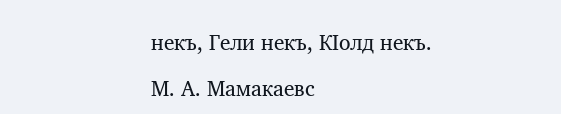некъ, Гели некъ, КӀолд некъ.

М. А. Мамакаевс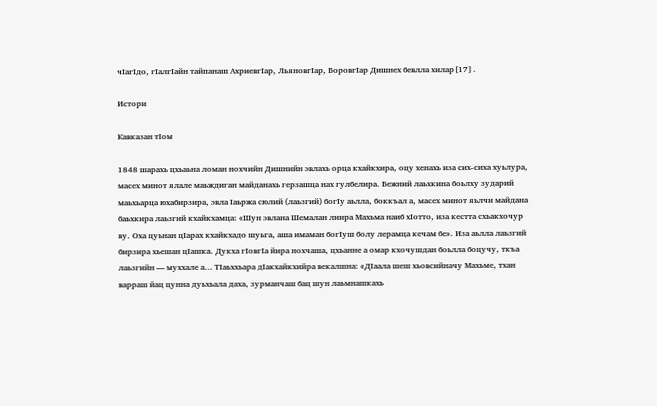чӀагӀдо, гӀалгӀайн тайпанаш АхриевгӀар, ЛьяновгӀар, БоровгӀар Дишнех бевлла хилар[17].

Истори

Кавказан тӀом

1848 шарахь цхьаьна ломан нохчийн Дишнийн эвлахь орца кхайкхира, оцу хенахь иза сих-сиха хуьлура, масех минот ялале маьждиган майданахь герзашца нах гулбелира. Бежний лаьхкина боьлху зударий маьхьарца юхабирзира, эвла Ӏаьржа сюлий (лаьзгий) богӀу аьлла, боккъал а, масех минот яьлчи майдана баьхкира лаьзгий кхайкхамца: «Шун эвлана Шемалан лиира Махьма наиб хӀотто, иза кестта схьакхочур ву. Оха цуьнан цӀарах кхайкхадо шуьга, аша имаман богӀуш болу лерамца кечам бе». Иза аьлла лаьзгий бирзира хьешан цӀашка. Дукха гӀовгӀа йира нохчаша, цхьанне а омар кхочушдан боьлла боцучу, ткъа лаьзгийн — муххале а… ТӀаьххьара дӀакхайкхийра векалшна: «ДӀаала шеш хьовсийначу Махьме, тхан варраш йац цунна дуьхьала даха, зурманчаш бац шун лаьмнашкахь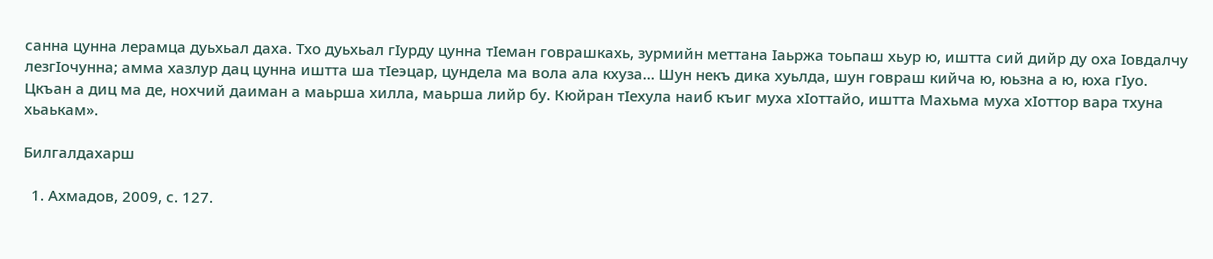санна цунна лерамца дуьхьал даха. Тхо дуьхьал гӀурду цунна тӀеман говрашкахь, зурмийн меттана Ӏаьржа тоьпаш хьур ю, иштта сий дийр ду оха Ӏовдалчу лезгӀочунна; амма хазлур дац цунна иштта ша тӀеэцар, цундела ма вола ала кхуза… Шун некъ дика хуьлда, шун говраш кийча ю, юьзна а ю, юха гӀуо. Цкъан а диц ма де, нохчий даиман а маьрша хилла, маьрша лийр бу. Кюйран тӀехула наиб къиг муха хӀоттайо, иштта Махьма муха хӀоттор вара тхуна хьаькам».

Билгалдахарш

  1. Ахмадов, 2009, с. 127.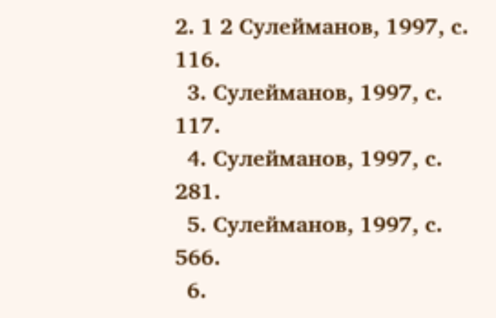2. 1 2 Сулейманов, 1997, с. 116.
  3. Сулейманов, 1997, с. 117.
  4. Сулейманов, 1997, с. 281.
  5. Сулейманов, 1997, с. 566.
  6.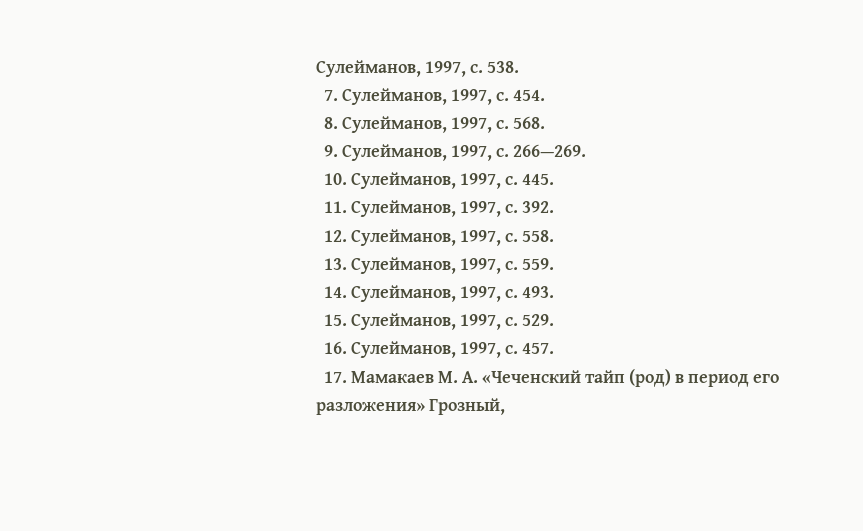Сулейманов, 1997, с. 538.
  7. Сулейманов, 1997, с. 454.
  8. Сулейманов, 1997, с. 568.
  9. Сулейманов, 1997, с. 266—269.
  10. Сулейманов, 1997, с. 445.
  11. Сулейманов, 1997, с. 392.
  12. Сулейманов, 1997, с. 558.
  13. Сулейманов, 1997, с. 559.
  14. Сулейманов, 1997, с. 493.
  15. Сулейманов, 1997, с. 529.
  16. Сулейманов, 1997, с. 457.
  17. Мамакаев М. А. «Чеченский тайп (род) в период его разложения» Грозный,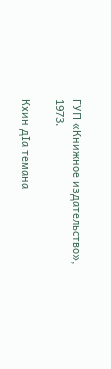ГУП «Книжное издательство», 1973.

Кхин дӀа темана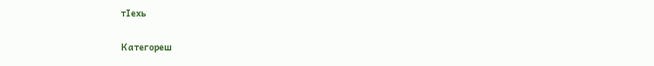тӀехь

Категореш